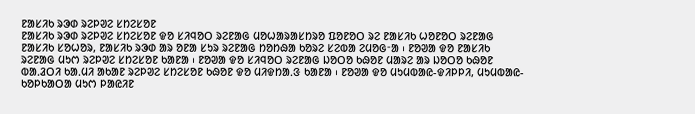ᱱᱟᱥᱤᱠ ᱨᱳᱰ ᱨᱮᱞᱣᱮ ᱥᱴᱮᱥᱚᱱ
ᱱᱟᱥᱤᱠ ᱨᱳᱰ ᱨᱮᱞᱣᱮ ᱥᱴᱮᱥᱚᱱ ᱫᱚ ᱥᱤᱧᱚᱛ ᱨᱮᱱᱟᱜ ᱢᱚᱦᱟᱨᱟᱥᱴᱨᱚ ᱯᱚᱱᱚᱛ ᱨᱮ ᱱᱟᱥᱤᱠ ᱦᱚᱱᱚᱛ ᱨᱮᱱᱟᱜ ᱱᱟᱥᱤᱠ ᱥᱚᱦᱚᱨ, ᱱᱟᱥᱤᱠ ᱨᱳᱰ ᱟᱨ ᱚᱱᱟ ᱥᱩᱨ ᱨᱮᱱᱟᱜ ᱴᱚᱴᱷᱟ ᱠᱚᱨᱮ ᱥᱮᱵᱟ ᱮᱢᱚᱜᱼᱟ ᱾ ᱱᱚᱣᱟ ᱫᱚ ᱱᱟᱥᱤᱠ ᱨᱮᱱᱟᱜ ᱢᱩᱬ ᱨᱮᱞᱣᱮ ᱥᱴᱮᱥᱚᱱ ᱠᱟᱱᱟ ᱾ ᱱᱚᱣᱟ ᱫᱚ ᱥᱤᱧᱚᱛ ᱨᱮᱱᱟᱜ ᱡᱚᱛᱚ ᱠᱷᱚᱱ ᱢᱟᱨᱮ ᱟᱨ ᱡᱚᱛᱚ ᱠᱷᱚᱱ ᱵᱟᱹᱲᱛᱤ ᱠᱟᱹᱢᱤ ᱟᱠᱟᱱ ᱨᱮᱞᱣᱮ ᱥᱴᱮᱥᱚᱱ ᱠᱷᱚᱱ ᱫᱚ ᱢᱤᱫᱴᱟᱹᱝ ᱠᱟᱱᱟ ᱾ ᱱᱚᱣᱟ ᱫᱚ ᱢᱩᱢᱵᱟᱭ-ᱫᱤᱞᱞᱤ, ᱢᱩᱢᱵᱟᱭ-ᱠᱚᱞᱠᱟᱛᱟ ᱢᱩᱬ ᱞᱟᱭᱤᱱ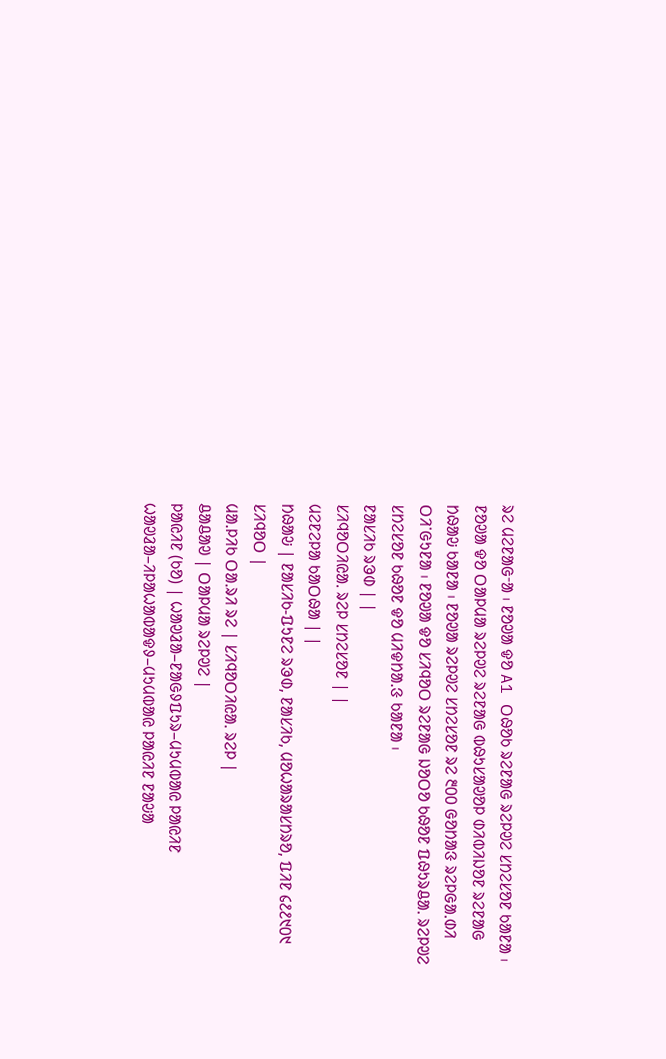ᱨᱮ ᱢᱮᱱᱟᱜᱼᱟ ᱾ ᱱᱚᱣᱟ ᱫᱚ A1 ᱛᱷᱚᱠ ᱨᱮᱱᱟᱜ ᱨᱮᱞᱣᱮ ᱥᱴᱮᱥᱚᱱ ᱠᱟᱱᱟ ᱾ ᱱᱚᱣᱟ ᱫᱚ ᱛᱟᱞᱢᱟ ᱨᱮᱞᱣᱮ ᱨᱮᱱᱟᱜ ᱵᱷᱩᱥᱟᱣᱚᱞ ᱰᱤᱵᱤᱡᱚᱱ ᱨᱮᱱᱟᱜ ᱴᱷᱟᱶ ᱠᱟᱱᱟ ᱾ ᱱᱚᱣᱟ ᱨᱮᱞᱣᱮ ᱥᱴᱮᱥᱚᱱ ᱨᱮ ᱓᱐᱐ ᱜᱚᱴᱟᱝ ᱨᱮᱞᱜᱟᱹᱰᱤ ᱛᱤᱸᱜᱩᱱᱟ ᱾ ᱱᱚᱣᱟ ᱫᱚ ᱥᱤᱧᱚᱛ ᱨᱮᱱᱟᱜ ᱡᱚᱛᱚ ᱠᱷᱚᱱ ᱯᱷᱩᱨᱪᱟᱹ ᱨᱮᱞᱣᱮ ᱥᱴᱮᱥᱚᱱ ᱠᱷᱚᱱ ᱫᱚ ᱢᱤᱫᱴᱟᱹᱝ ᱠᱟᱱᱟ ᱾
ᱱᱟᱥᱤᱠ ᱨᱳᱰ | |
ᱥᱤᱧᱚᱛᱤᱭᱟᱹ ᱨᱮᱞ ᱥᱴᱮᱥᱚᱱ | |
ᱢᱮᱱᱮᱞᱟ ᱠᱟᱛᱷᱟ | |
ᱴᱷᱟᱶ | ᱱᱟᱥᱤᱠ-ᱯᱩᱱᱮ ᱨᱳᱰ, ᱱᱟᱥᱤᱠ, ᱢᱚᱦᱟᱨᱟᱥᱴᱨᱚ, ᱯᱤᱱ ᱔᱒᱒᱑᱐᱑ ᱥᱤᱧᱚᱛ |
ᱢᱟᱹᱞᱤᱠ ᱛᱟᱹᱨᱤ ᱨᱮ | ᱥᱤᱧᱚᱛᱤᱭᱟᱹ ᱨᱮᱞ |
ᱪᱟᱪᱟᱣ | ᱛᱟᱞᱢᱟ ᱨᱮᱞᱣᱮ |
ᱞᱟᱭᱤᱱ (ᱠᱚ) | ᱦᱟᱣᱲᱟ–ᱱᱟᱜᱽᱯᱩᱨ–ᱢᱩᱢᱵᱟᱭ ᱞᱟᱭᱤᱱ ᱦᱟᱣᱲᱟ–ᱤᱞᱟᱦᱟᱵᱟᱫᱽ–ᱢᱩᱢᱵᱟᱭ ᱞᱟᱭᱤᱱ ᱱᱟᱶᱟ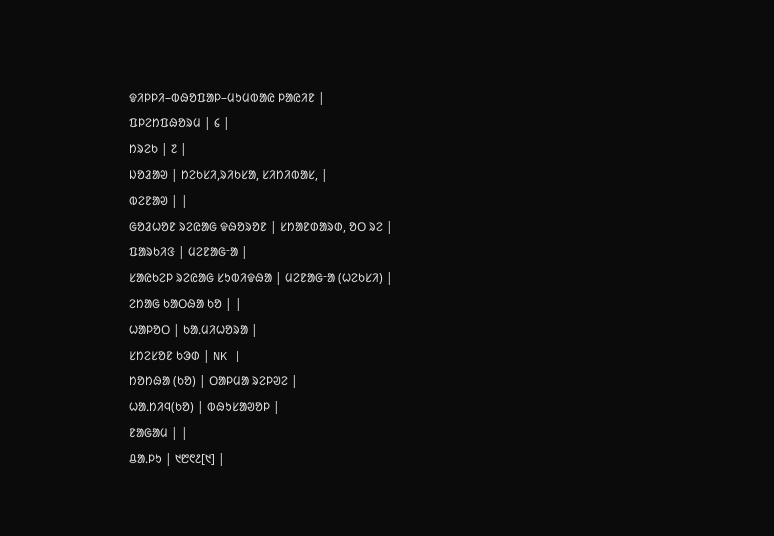ᱫᱤᱞᱞᱤ–ᱵᱷᱚᱯᱟᱞ–ᱢᱩᱢᱵᱟᱭ ᱞᱟᱭᱤᱱ |
ᱯᱞᱮᱴᱯᱷᱚᱨᱢ | ᱔ |
ᱴᱨᱮᱠ | ᱗ |
ᱡᱚᱲᱟᱣ | ᱴᱮᱠᱥᱤ,ᱨᱤᱠᱥᱟ, ᱥᱤᱴᱤᱵᱟᱥ, |
ᱵᱮᱱᱟᱣ | |
ᱜᱚᱲᱦᱚᱱ ᱨᱮᱭᱟᱜ ᱫᱷᱚᱨᱚᱱ | ᱥᱴᱟᱱᱰᱟᱨᱰ, ᱚᱛ ᱨᱮ |
ᱯᱟᱨᱠᱤᱝ | ᱢᱮᱱᱟᱜᱼᱟ |
ᱥᱟᱭᱠᱮᱞ ᱨᱮᱭᱟᱜ ᱥᱩᱵᱤᱫᱷᱟ | ᱢᱮᱱᱟᱜᱼᱟ (ᱦᱮᱠᱥᱤ) |
ᱮᱴᱟᱜ ᱠᱟᱛᱷᱟ ᱠᱚ | |
ᱦᱟᱞᱚᱛ | ᱠᱟᱹᱢᱤᱦᱚᱨᱟ |
ᱥᱴᱮᱥᱚᱱ ᱠᱳᱰ | NK |
ᱴᱚᱴᱷᱟ (ᱠᱚ) | ᱛᱟᱞᱢᱟ ᱨᱮᱞᱣᱮ |
ᱦᱟᱹᱴᱤᱧ(ᱠᱚ) | ᱵᱷᱩᱥᱟᱣᱚᱞ |
ᱱᱟᱜᱟᱢ | |
ᱪᱟᱹᱞᱩ | ᱑᱘᱖᱒[᱑] |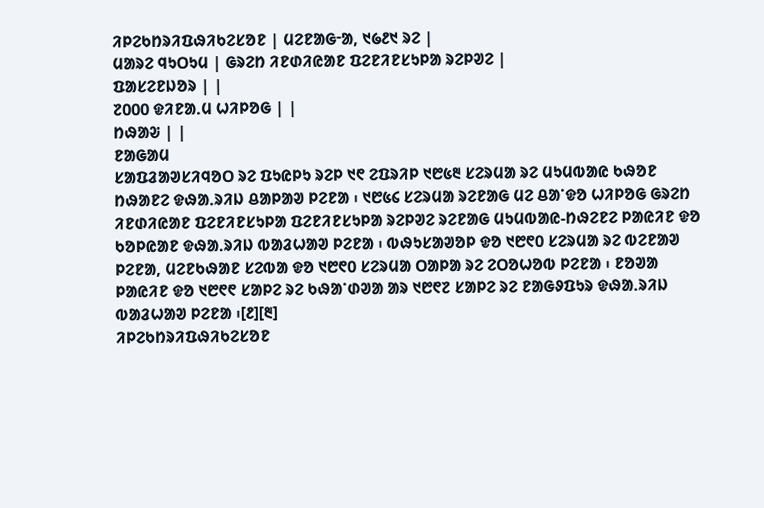ᱤᱞᱮᱠᱴᱨᱤᱯᱷᱤᱠᱮᱥᱚᱱ | ᱢᱮᱱᱟᱜᱼᱟ, ᱑᱙᱒᱑ ᱨᱮ |
ᱢᱟᱨᱮ ᱧᱩᱛᱩᱢ | ᱜᱨᱮᱴ ᱤᱱᱰᱤᱭᱟᱱ ᱯᱮᱱᱤᱱᱥᱩᱞᱟ ᱨᱮᱞᱣᱮ |
ᱯᱟᱥᱮᱱᱡᱚᱨ | |
᱗᱐᱐᱐ ᱫᱤᱱᱟᱹᱢ ᱦᱤᱞᱚᱜ | |
ᱴᱷᱟᱶ | |
ᱱᱟᱜᱟᱢ
ᱥᱟᱯᱲᱟᱣᱥᱤᱧᱚᱛ ᱨᱮ ᱯᱩᱭᱞᱩ ᱨᱮᱞ ᱑᱖ ᱮᱯᱨᱤᱞ ᱑᱘᱕᱓ ᱥᱮᱨᱢᱟ ᱨᱮ ᱢᱩᱢᱵᱟᱭ ᱠᱷᱚᱱ ᱴᱷᱟᱱᱮ ᱫᱷᱟᱹᱨᱤᱡ ᱪᱟᱞᱟᱣ ᱞᱮᱱᱟ ᱾ ᱑᱘᱕᱔ ᱥᱮᱨᱢᱟ ᱨᱮᱱᱟᱜ ᱢᱮ ᱪᱟᱸᱫᱚ ᱦᱤᱞᱚᱜ ᱜᱨᱮᱴ ᱤᱱᱰᱤᱭᱟᱱ ᱯᱮᱱᱤᱱᱥᱩᱞᱟ ᱯᱮᱱᱤᱱᱥᱩᱞᱟ ᱨᱮᱞᱣᱮ ᱨᱮᱱᱟᱜ ᱢᱩᱢᱵᱟᱭ-ᱴᱷᱮᱱᱮ ᱞᱟᱭᱤᱱ ᱫᱚ ᱠᱚᱞᱭᱟᱱ ᱫᱷᱟᱹᱨᱤᱡ ᱵᱟᱲᱦᱟᱣ ᱞᱮᱱᱟ ᱾ ᱵᱷᱩᱥᱟᱣᱚᱞ ᱫᱚ ᱑᱘᱖᱐ ᱥᱮᱨᱢᱟ ᱨᱮ ᱵᱮᱱᱟᱣ ᱞᱮᱱᱟ, ᱢᱮᱱᱠᱷᱟᱱ ᱥᱮᱵᱟ ᱫᱚ ᱑᱘᱖᱐ ᱥᱮᱨᱢᱟ ᱛᱟᱞᱟ ᱨᱮ ᱮᱛᱚᱦᱚᱵ ᱞᱮᱱᱟ ᱾ ᱱᱚᱣᱟ ᱞᱟᱭᱤᱱ ᱫᱚ ᱑᱘᱖᱖ ᱥᱟᱞᱮ ᱨᱮ ᱠᱷᱟᱸᱰᱣᱟ ᱟᱨ ᱑᱘᱖᱗ ᱥᱟᱞᱮ ᱨᱮ ᱱᱟᱜᱽᱯᱩᱨ ᱫᱷᱟᱹᱨᱤᱡ ᱵᱟᱲᱦᱟᱣ ᱞᱮᱱᱟ ᱾[᱒][᱓]
ᱤᱞᱮᱠᱴᱨᱤᱯᱷᱤᱠᱮᱥᱚᱱ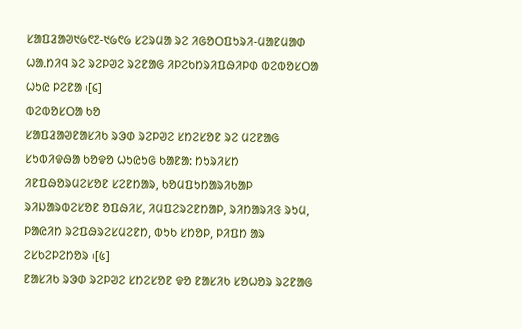ᱥᱟᱯᱲᱟᱣ᱑᱙᱖᱗-᱑᱙᱖᱙ ᱥᱮᱨᱢᱟ ᱨᱮ ᱤᱜᱚᱛᱯᱩᱨᱤ-ᱢᱟᱱᱢᱟᱰ ᱦᱟᱹᱴᱤᱧ ᱨᱮ ᱨᱮᱞᱣᱮ ᱨᱮᱱᱟᱜ ᱤᱞᱮᱠᱴᱨᱤᱯᱷᱤᱞᱰ ᱵᱮᱵᱚᱥᱛᱟ ᱦᱩᱭ ᱞᱮᱱᱟ ᱾[᱔]
ᱵᱮᱵᱚᱥᱛᱟ ᱠᱚ
ᱥᱟᱯᱲᱟᱣᱱᱟᱥᱤᱠ ᱨᱳᱰ ᱨᱮᱞᱣᱮ ᱥᱴᱮᱥᱚᱱ ᱨᱮ ᱢᱮᱱᱟᱜ ᱥᱩᱵᱤᱫᱷᱟ ᱠᱚᱫᱚ ᱦᱩᱭᱩᱜ ᱠᱟᱱᱟ: ᱴᱩᱨᱤᱥᱴ ᱤᱱᱯᱷᱚᱨᱢᱮᱥᱚᱱ ᱥᱮᱱᱴᱟᱨ, ᱠᱚᱢᱯᱩᱴᱟᱨᱤᱠᱟᱞ ᱨᱤᱡᱟᱨᱵᱮᱥᱚᱱ ᱚᱯᱷᱤᱥ, ᱤᱢᱯᱮᱨᱮᱱᱴᱟᱞ, ᱨᱤᱴᱟᱨᱤᱝ ᱨᱩᱢ, ᱞᱟᱭᱤᱴ ᱨᱮᱯᱷᱨᱮᱥᱢᱮᱱᱴ, ᱵᱩᱠ ᱥᱴᱚᱞ, ᱞᱤᱯᱴ ᱟᱨ ᱮᱥᱠᱮᱞᱮᱴᱚᱨ ᱾[᱕]
ᱱᱟᱥᱤᱠ ᱨᱳᱰ ᱨᱮᱞᱣᱮ ᱥᱴᱮᱥᱚᱱ ᱫᱚ ᱱᱟᱥᱤᱠ ᱥᱚᱦᱚᱨ ᱨᱮᱱᱟᱜ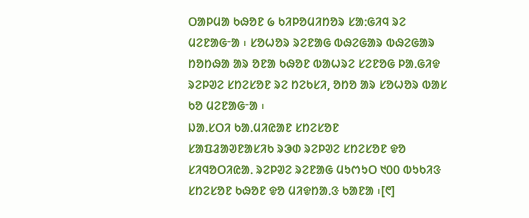ᱛᱟᱞᱢᱟ ᱠᱷᱚᱱ ᱙ ᱠᱤᱞᱚᱢᱤᱴᱚᱨ ᱥᱟᱺᱜᱤᱧ ᱨᱮ ᱢᱮᱱᱟᱜᱼᱟ ᱾ ᱥᱚᱦᱚᱨ ᱨᱮᱱᱟᱜ ᱵᱷᱮᱜᱟᱨ ᱵᱷᱮᱜᱟᱨ ᱴᱚᱴᱷᱟ ᱟᱨ ᱚᱱᱟ ᱠᱷᱚᱱ ᱵᱟᱦᱨᱮ ᱥᱮᱱᱚᱜ ᱞᱟᱹᱜᱤᱫ ᱨᱮᱞᱣᱮ ᱥᱴᱮᱥᱚᱱ ᱨᱮ ᱴᱮᱠᱥᱤ, ᱚᱴᱚ ᱟᱨ ᱥᱚᱦᱚᱨ ᱵᱟᱥ ᱠᱚ ᱢᱮᱱᱟᱜᱼᱟ ᱾
ᱡᱟᱹᱥᱛᱤ ᱠᱟᱹᱢᱤᱭᱟᱱ ᱥᱴᱮᱥᱚᱱ
ᱥᱟᱯᱲᱟᱣᱱᱟᱥᱤᱠ ᱨᱳᱰ ᱨᱮᱞᱣᱮ ᱥᱴᱮᱥᱚᱱ ᱫᱚ ᱥᱤᱧᱚᱛᱤᱭᱟᱹ ᱨᱮᱞᱣᱮ ᱨᱮᱱᱟᱜ ᱢᱩᱬᱩᱛ ᱑᱐᱐ ᱵᱩᱠᱤᱝ ᱥᱴᱮᱥᱚᱱ ᱠᱷᱚᱱ ᱫᱚ ᱢᱤᱫᱴᱟᱹᱝ ᱠᱟᱱᱟ ᱾[᱖]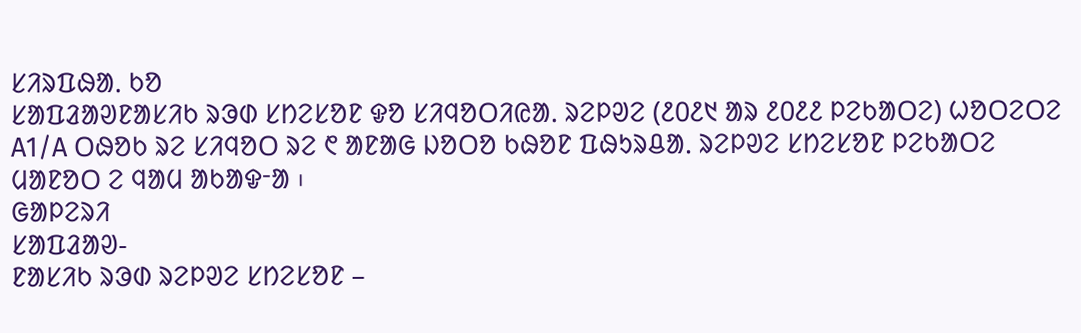ᱥᱤᱨᱯᱷᱟᱹ ᱠᱚ
ᱥᱟᱯᱲᱟᱣᱱᱟᱥᱤᱠ ᱨᱳᱰ ᱥᱴᱮᱥᱚᱱ ᱫᱚ ᱥᱤᱧᱚᱛᱤᱭᱟᱹ ᱨᱮᱞᱣᱮ (᱒᱐᱒᱑ ᱟᱨ ᱒᱐᱒᱒ ᱞᱮᱠᱟᱛᱮ) ᱦᱚᱛᱮᱛᱮ A1/A ᱛᱷᱚᱠ ᱨᱮ ᱥᱤᱧᱚᱛ ᱨᱮ ᱖ ᱟᱱᱟᱜ ᱡᱚᱛᱚ ᱠᱷᱚᱱ ᱯᱷᱩᱨᱪᱟᱹ ᱨᱮᱞᱣᱮ ᱥᱴᱮᱥᱚᱱ ᱞᱮᱠᱟᱛᱮ ᱢᱟᱱᱚᱛ ᱮ ᱧᱟᱢ ᱟᱠᱟᱫᱼᱟ ᱾
ᱜᱟᱞᱮᱨᱤ
ᱥᱟᱯᱲᱟᱣ-
ᱱᱟᱥᱤᱠ ᱨᱳᱰ ᱨᱮᱞᱣᱮ ᱥᱴᱮᱥᱚᱱ –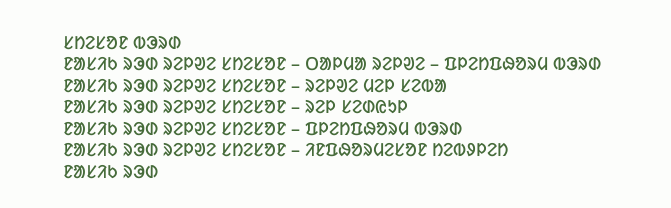ᱥᱴᱮᱥᱚᱱ ᱵᱳᱨᱰ
ᱱᱟᱥᱤᱠ ᱨᱳᱰ ᱨᱮᱞᱣᱮ ᱥᱴᱮᱥᱚᱱ – ᱛᱟᱞᱢᱟ ᱨᱮᱞᱣᱮ – ᱯᱞᱮᱴᱯᱷᱚᱨᱢ ᱵᱳᱨᱰ
ᱱᱟᱥᱤᱠ ᱨᱳᱰ ᱨᱮᱞᱣᱮ ᱥᱴᱮᱥᱚᱱ – ᱨᱮᱞᱣᱮ ᱢᱮᱞ ᱥᱮᱵᱟ
ᱱᱟᱥᱤᱠ ᱨᱳᱰ ᱨᱮᱞᱣᱮ ᱥᱴᱮᱥᱚᱱ – ᱨᱮᱞ ᱥᱮᱰᱭᱩᱞ
ᱱᱟᱥᱤᱠ ᱨᱳᱰ ᱨᱮᱞᱣᱮ ᱥᱴᱮᱥᱚᱱ – ᱯᱞᱮᱴᱯᱷᱚᱨᱢ ᱵᱳᱨᱰ
ᱱᱟᱥᱤᱠ ᱨᱳᱰ ᱨᱮᱞᱣᱮ ᱥᱴᱮᱥᱚᱱ – ᱤᱱᱯᱷᱚᱨᱢᱮᱥᱚᱱ ᱴᱮᱵᱽᱞᱮᱴ
ᱱᱟᱥᱤᱠ ᱨᱳᱰ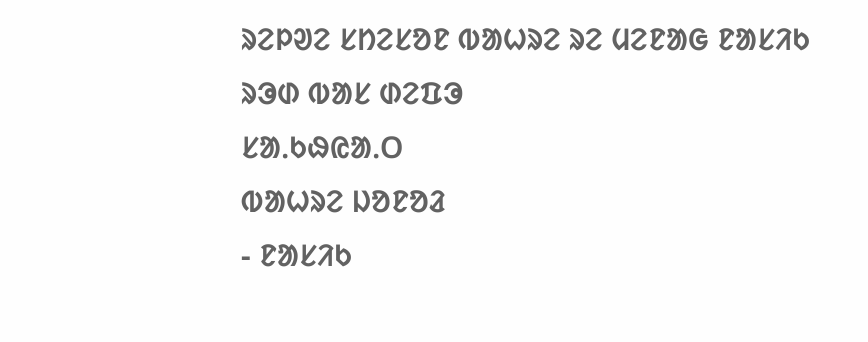ᱨᱮᱞᱣᱮ ᱥᱴᱮᱥᱚᱱ ᱵᱟᱦᱨᱮ ᱨᱮ ᱢᱮᱱᱟᱜ ᱱᱟᱥᱤᱠ ᱨᱳᱰ ᱵᱟᱥ ᱰᱮᱯᱳ
ᱥᱟᱹᱠᱷᱭᱟᱹᱛ
ᱵᱟᱦᱨᱮ ᱡᱚᱱᱚᱲ
- ᱱᱟᱥᱤᱠ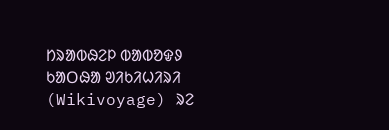ᱴᱨᱟᱵᱷᱮᱞ ᱵᱟᱵᱚᱫᱽ ᱠᱟᱛᱷᱟ ᱣᱤᱠᱤᱦᱤᱨᱤ (Wikivoyage) ᱨᱮ